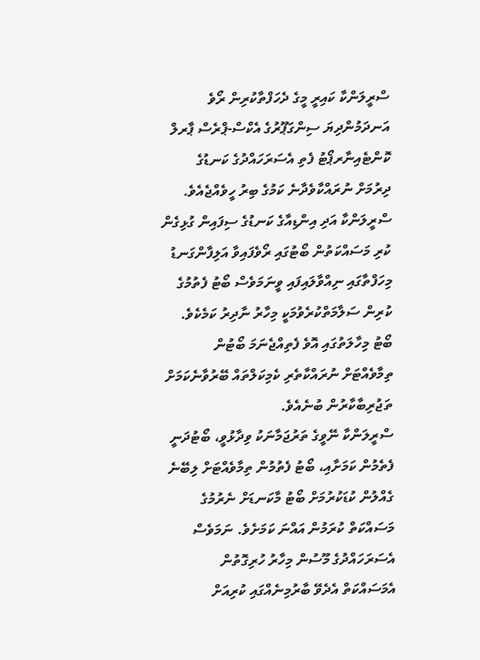ސްރީލަންކާ ކައިރީ މީގެ ދެހަފްތާކުރިން ރޯވެ އަނދަމުންދިޔަ ސިންގަޕޫރުގެ އެކްސް-ޕްރެސް ޕާރލް ކޮންޓެއިނާރޕޯޓު ފެތި އެސަރަހައްދުގެ ކަނޑުގެ ދިރުމަށް ނުރައްކާވެދާނެ ކަމުގެ ބިރު ހީވެއްޖެއެވެ.
ސްރީލަންކާ އަދި އިންޑިއާގެ ކަނޑުގެ ސިފައިން ގުޅިގެން ކުރި މަސައްކަތުން ބޯޓުގައި ރޯވެފައިވާ އަލިފާންގަނޑު މިހަފްތާގައި ނިއްވާލައިފައި ވީނަމަވެސް ބޯޓު ފެތުމުގެ ކުރިން ސަލާމަތްކުރެވުމަކީ މިހާރު ނާދިރު ކަމެކެވެ. ބޯޓު މިހާލަތުގައި އޮވެ ފެތިއްޖެނަމަ ބޯޓުން ތިމާވެއްޓަށް ނުރައްކާތެރި ކެމިކަލްތައް ބޭރުވާނެކަމަށް ތަޖުރިބާކާރުން ބުނެއެވެ.
ސްރީލަންކާ ނޭވީގެ ތަރުޖަމާނަކު ވިދާޅުވީ، ބޯޓުދަނީ ފެތެމުން ކަމަށާއި، ބޯޓު ފެތުމުން ތިމާވެއްޓަށް ލިބޭނެ ގެއްލުން ކުޑަކުރުމަށް ބޯޓު މާކަނޑަށް ނެރުމުގެ މަސައްކަތް ކުރަމުން އައްނަ ކަމަށެވެ. ނަމަވެސް އެސަރަހައްދުގެ މޫސުން މިހާރު ހުރިގޮތުން އެމަސައްކަތް އެދެވޭ ބާރުމިނެއްގައި ކުރިއަށް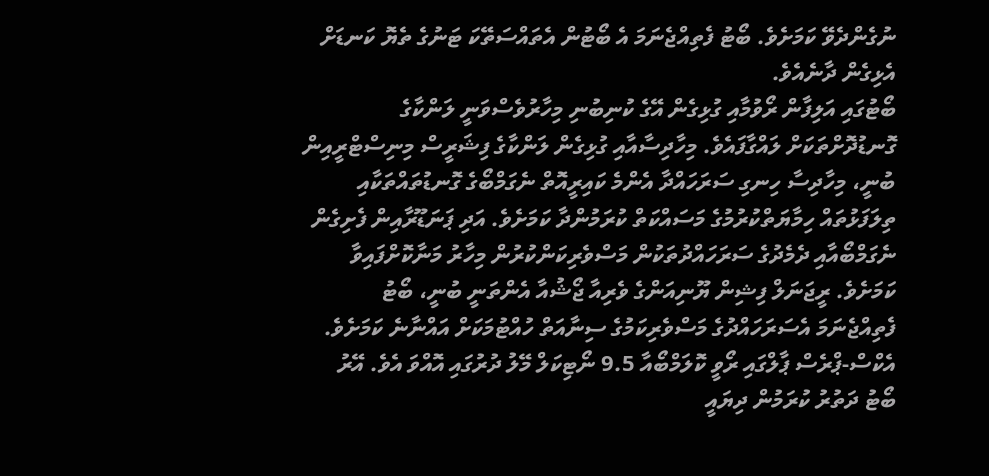ނުގެންދެވޭ ކަމަށެވެ. ބޯޓު ފެތިއްޖެނަމަ އެ ބޯޓުން އެތައްސަތޭކަ ޓަނުގެ ތެޔޮ ކަނޑަށް އެޅިގެން ދާނެއެވެ.
ބޯޓުގައި އަލިފާން ރޯވުމާއި ގުޅިގެން އޭގެ ކުނިބުނި މިހާރުވެސްވަނީ ލަންކާގެ ގޮނޑުދޮށްތަކަށް ލައްގާފައެވެ. މިހާދިސާއާއި ގުޅިގެން ލަންކާގެ ފިޝަރީސް މިނިސްޓްރީއިން ބުނީ، މިހާދިސާ ހިނގި ސަރަހައްދާ އެންމެ ކައިރީއޮތް ނެގަމްބޯގެ ގޮނޑުތައްތަކާއި ތިލަފަޅުތައް ހިމާޔަތްކުރުމުގެ މަސައްކަތް ކުރަމުންދާ ކަމަށެވެ. އަދި ޕަނަޑޫރާއިން ފެށިގެން ނެގަމްބޯއާއި ދެމެދުގެ ސަރަހައްދުތަކުން މަސްވެރިކަންކުރުން މިހާރު މަނާކޮށްފައިވާ ކަމަށެވެ. ރީޖަނަލް ފިޝިން ޔޫނިއަންގެ ވެރިއާ ޖޯޝުއާ އެންތަނީ ބުނީ، ބޯޓު ފެތިއްޖެނަމަ އެސަރަހައްދުގެ މަސްވެރިކަމުގެ ސިނާއަތް ހުއްޓުމަކަށް އައްނާނެ ކަމަށެވެ.
އެކްސް-ޕްރެސް ޕާލްގައި ރޯވީ ކޮލަމްބޯއާ 9.5 ނޯޓިކަލް މޭލު ދުރުގައި އޮއްވަ އެވެ. އޭރު ބޯޓު ދަތުރު ކުރަމުން ދިޔައީ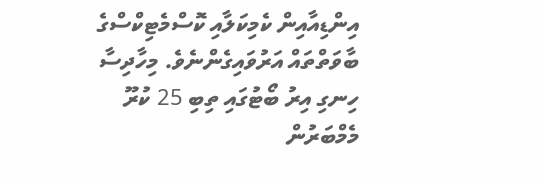އިންޑިއާއިން ކެމިކަލާއި ކޮސްމެޓިކްސްގެ ބާވަތްތައް އަރުވައިގެންނެވެ. މިހާދިސާ ހިނގި އިރު ބޯޓުގައި ތިބި 25 ކުރޫ މެމްބަރުން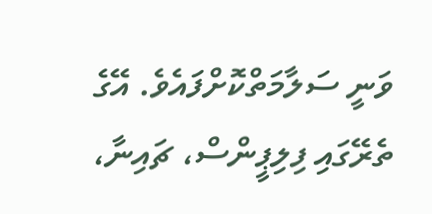ވަނީ ސަލާމަތްކޮށްފައެވެ. އޭގެ ތެރޭގައި ފިލިޕީންސް، ޗައިނާ،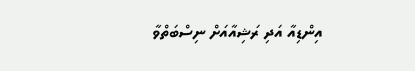އިންޑިއާ އަދި ރަޝިއާއަށް ނިސްބަތްވާ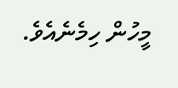މީހުން ހިމެނެއެވެ.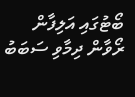ބޯޓުގައި އަލިފާން ރޯވާން ދިމާވި ސަބަބު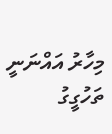މިހާރު އައްނަނީ ތަހުގީގު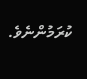ކުރަމުންނެވެ.